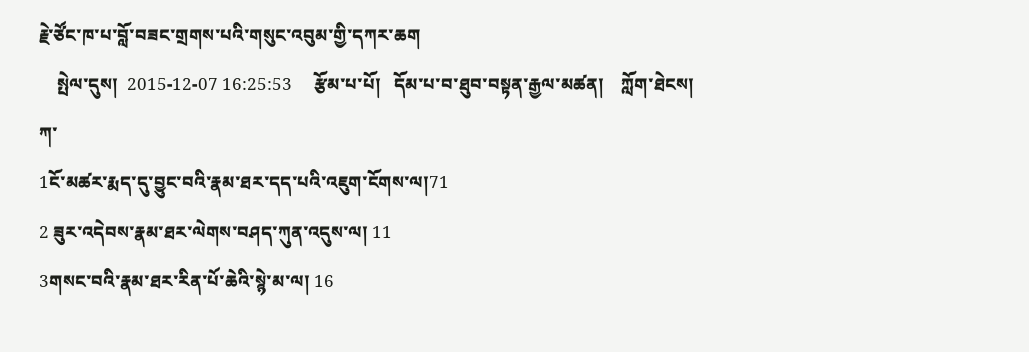རྗེ་ཙོང་ཁ་པ་བློ་བཟང་གྲགས་པའི་གསུང་འབུམ་གྱི་དཀར་ཆག
    སྤེལ་དུས།  2015-12-07 16:25:53     རྩོམ་པ་པོ།   དོམ་པ་བ་ཐུབ་བསྟན་རྒྱལ་མཚན།    ཀློག་ཐེངས།
ཀ་
1ངོ་མཚར་རྨད་དུ་བྱུང་བའི་རྣམ་ཐར་དད་པའི་འཇུག་ངོགས་ལ།71
2 ཟུར་འདེབས་རྣམ་ཐར་ལེགས་བཤད་ཀུན་འདུས་ལ། 11
3གསང་བའི་རྣམ་ཐར་རིན་པོ་ཆེའི་སྙེ་མ་ལ། 16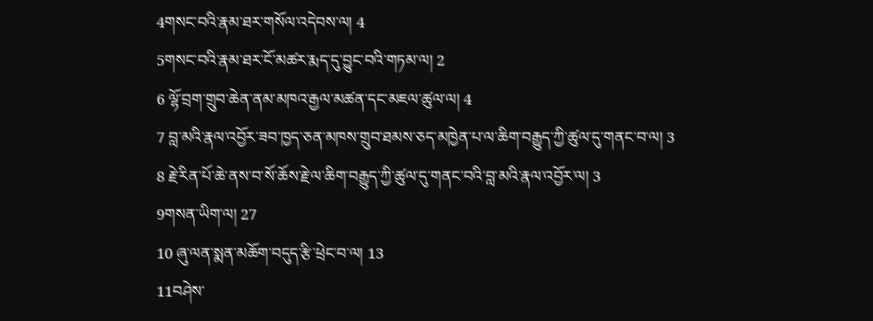4གསང་བའི་རྣམ་ཐར་གསོལ་འདེབས་ལ། 4
5གསང་བའི་རྣམ་ཐར་ངོ་མཚར་རྨད་དུ་བྱུང་བའི་གཏམ་ལ། 2
6 ལྷོ་བྲག་གྲུབ་ཆེན་ནམ་མཁའ་རྒྱལ་མཚན་དང་མཇལ་ཚུལ་ལ། 4
7 བླ་མའི་རྣལ་འབྱོར་ཟབ་ཁྱད་ཅན་མཁས་གྲུབ་ཐམས་ཅད་མཁྱེན་པ་ལ་ཆིག་བརྒྱུད་ཀྱི་ཚུལ་དུ་གནང་བ་ལ། 3
8 རྗེ་རིན་པོ་ཆེ་ནས་བ་སོ་ཆོས་རྗེ་ལ་ཆིག་བརྒྱུད་ཀྱི་ཚུལ་དུ་གནང་བའི་བླ་མའི་རྣལ་འབྱོར་ལ། 3
9གསན་ཡིག་ལ། 27
10 ཞུ་ལན་སྨན་མཆོག་བདུད་རྩི་ཕྲེང་བ་ལ། 13
11བཤེས་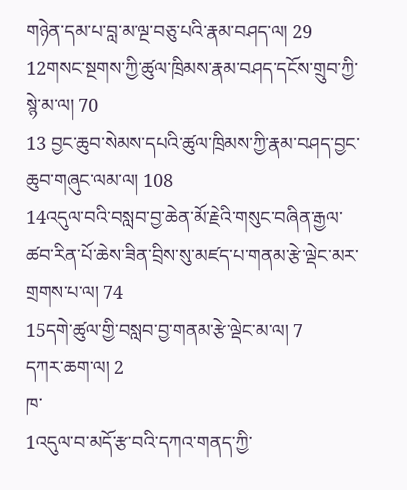གཉེན་དམ་པ་བླ་མ་ལྔ་བཅུ་པའི་རྣམ་བཤད་ལ། 29
12གསང་སྔགས་ཀྱི་ཚུལ་ཁྲིམས་རྣམ་བཤད་དངོས་གྲུབ་ཀྱི་སྙེ་མ་ལ། 70
13 བྱང་ཆུབ་སེམས་དཔའི་ཚུལ་ཁྲིམས་ཀྱི་རྣམ་བཤད་བྱང་ཆུབ་གཞུང་ལམ་ལ། 108
14འདུལ་བའི་བསླབ་བྱ་ཆེན་མོ་རྗེའི་གསུང་བཞིན་རྒྱལ་ཚབ་རིན་པོ་ཆེས་ཟིན་བྲིས་སུ་མཛད་པ་གནམ་རྩེ་ལྡེང་མར་གྲགས་པ་ལ། 74
15དགེ་ཚུལ་གྱི་བསླབ་བྱ་གནམ་རྩེ་ལྡེང་མ་ལ། 7
དཀར་ཆག་ལ། 2
ཁ་
1འདུལ་བ་མདོ་རྩ་བའི་དཀའ་གནད་ཀྱི་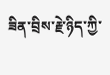ཟིན་བྲིས་རྗེ་ཉིད་ཀྱི་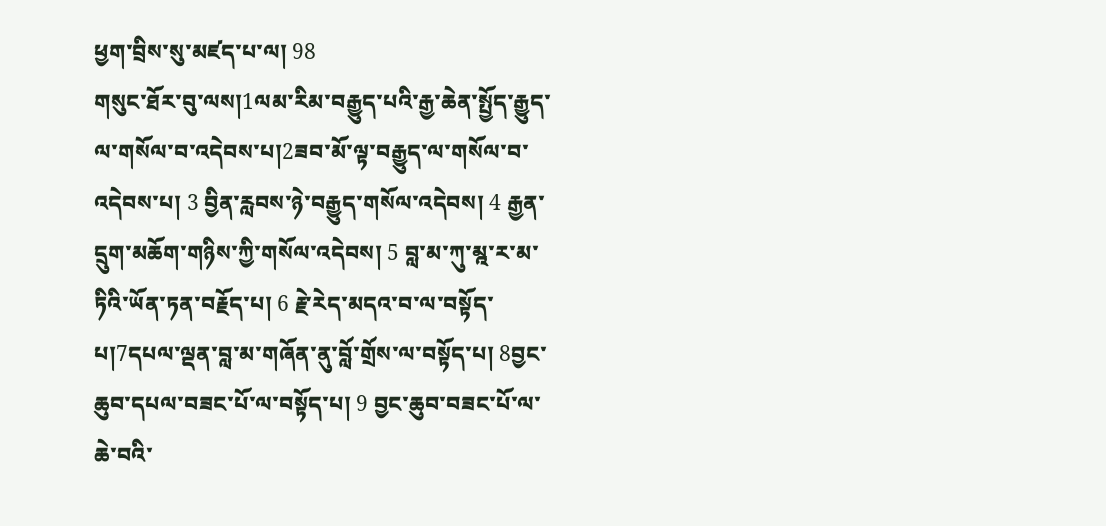ཕྱག་བྲིས་སུ་མཛད་པ་ལ། 98
གསུང་ཐོར་བུ་ལས།1ལམ་རིམ་བརྒྱུད་པའི་རྒྱ་ཆེན་སྤྱོད་རྒྱུད་ལ་གསོལ་བ་འདེབས་པ།2ཟབ་མོ་ལྟ་བརྒྱུད་ལ་གསོལ་བ་འདེབས་པ། 3 བྱིན་རླབས་ཉེ་བརྒྱུད་གསོལ་འདེབས། 4 རྒྱན་དྲུག་མཆོག་གཉིས་ཀྱི་གསོལ་འདེབས། 5 བླ་མ་ཀུ་མྰ་ར་མ་ཏིའི་ཡོན་ཏན་བརྗོད་པ། 6 རྗེ་རེད་མདའ་བ་ལ་བསྟོད་པ།7དཔལ་ལྡན་བླ་མ་གཞོན་ནུ་བློ་གྲོས་ལ་བསྟོད་པ། 8བྱང་ཆུབ་དཔལ་བཟང་པོ་ལ་བསྟོད་པ། 9 བྱང་ཆུབ་བཟང་པོ་ལ་ཆེ་བའི་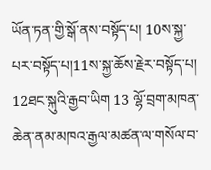ཡོན་ཏན་གྱི་སྒོ་ནས་བསྟོད་པ། 10ས་སྐྱ་པར་བསྟོད་པ།11ས་སྐྱ་ཆོས་རྗེར་བསྟོད་པ། 12ཐང་སྐུའི་རྒྱབ་ཡིག 13 ལྷོ་བྲག་མཁན་ཆེན་ནམ་མཁའ་རྒྱལ་མཚན་ལ་གསོལ་བ་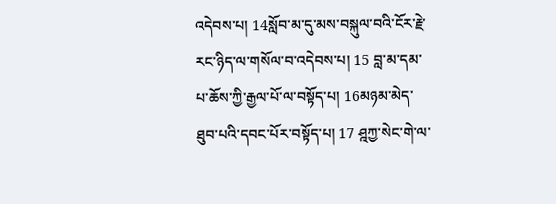འདེབས་པ། 14སློབ་མ་དུ་མས་བསྐུལ་བའི་ངོར་རྗེ་རང་ཉིད་ལ་གསོལ་བ་འདེབས་པ། 15 བླ་མ་དམ་པ་ཆོས་ཀྱི་རྒྱལ་པོ་ལ་བསྟོད་པ། 16མཉམ་མེད་ཐུབ་པའི་དབང་པོར་བསྟོད་པ། 17 ཤྰཀྱ་སེང་གེ་ལ་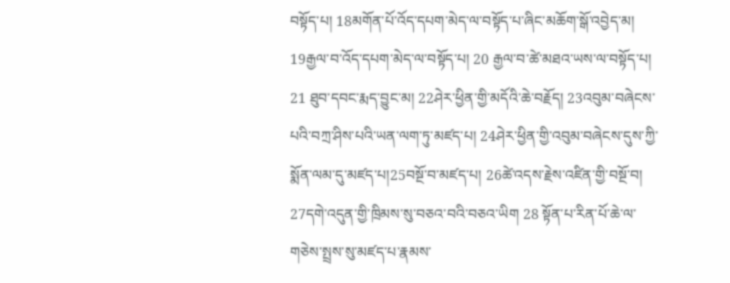བསྟོད་པ། 18མགོན་པོ་འོད་དཔག་མེད་ལ་བསྟོད་པ་ཞིང་མཆོག་སྒོ་འབྱེད་མ། 19རྒྱལ་བ་འོད་དཔག་མེད་ལ་བསྟོད་པ། 20 རྒྱལ་བ་ཚེ་མཐའ་ཡས་ལ་བསྟོད་པ། 21 ཐུབ་དབང་རྨད་བྱུང་མ། 22ཤེར་ཕྱིན་གྱི་མདོའི་ཆེ་བརྗོད། 23འབུམ་བཞེངས་པའི་བཀྲ་ཤིས་པའི་ཡན་ལག་ཏུ་མཛད་པ། 24ཤེར་ཕྱིན་གྱི་འབུམ་བཞེངས་དུས་ཀྱི་སྨོན་ལམ་དུ་མཛད་པ།25བསྔོ་བ་མཛད་པ། 26ཚེ་འདས་རྗེས་འཛིན་གྱི་བསྔོ་བ། 27དགེ་འདུན་གྱི་ཁྲིམས་སུ་བཅའ་བའི་བཅའ་ཡིག 28 སྟོན་པ་རིན་པོ་ཆེ་ལ་གཅེས་སྤྲས་སུ་མཛད་པ་རྣམས་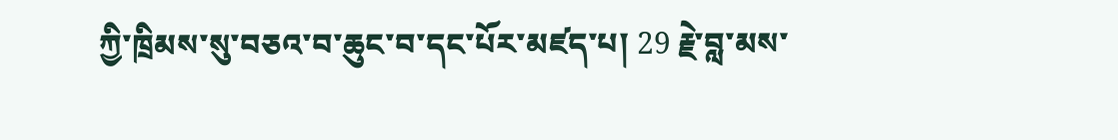ཀྱི་ཁྲིམས་སུ་བཅའ་བ་ཆུང་བ་དང་པོར་མཛད་པ། 29 རྗེ་བླ་མས་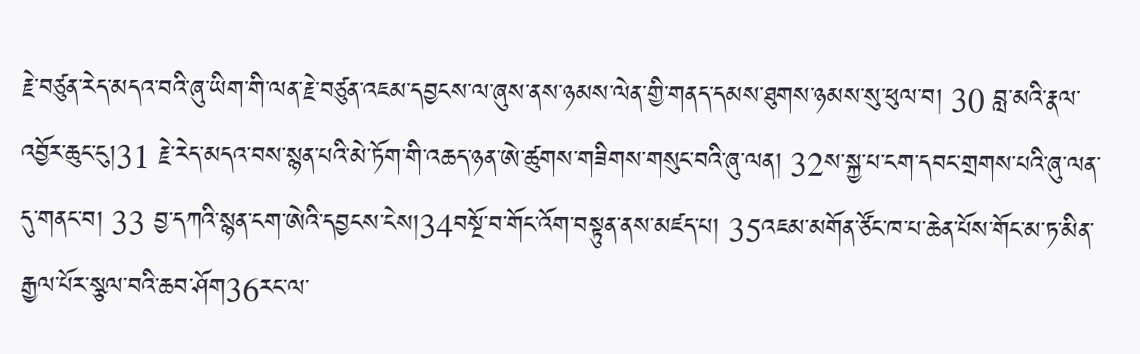རྗེ་བཙུན་རེད་མདའ་བའི་ཞུ་ཡིག་གི་ལན་རྗེ་བཙུན་འཇམ་དབྱངས་ལ་ཞུས་ནས་ཉམས་ལེན་གྱི་གནད་དམས་ཐུགས་ཉམས་སུ་ཕུལ་བ། 30 བླ་མའི་རྣལ་འབྱོར་ཆུང་ངུ།31 རྗེ་རེད་མདའ་བས་སྙན་པའི་མེ་ཏོག་གི་འཆད་ཉན་ཨེ་ཚུགས་གཟིགས་གསུང་བའི་ཞུ་ལན། 32ས་སྐྱ་པ་ངག་དབང་གྲགས་པའི་ཞུ་ལན་དུ་གནང་བ། 33 བྱ་དཀའི་སྙན་ངག་ཨེའི་དབྱངས་ངེས།34བསྔོ་བ་གོང་འོག་བསྟུན་ནས་མཛད་པ། 35འཇམ་མགོན་ཙོང་ཁ་པ་ཆེན་པོས་གོང་མ་ཏ་མིན་རྒྱལ་པོར་སྩལ་བའི་ཆབ་ཤོག36རང་ལ་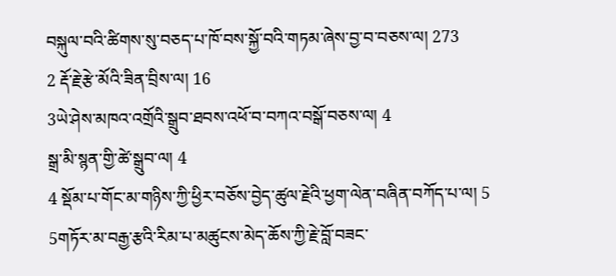བསྐུལ་བའི་ཚིགས་སུ་བཅད་པ་ཁོ་བས་སྐྱོ་བའི་གཏམ་ཞེས་བྱ་བ་བཅས་ལ། 273
2 རྡོ་རྗེ་རྩེ་མོའི་ཟིན་བྲིས་ལ། 16
3ཡེ་ཤེས་མཁའ་འགྲོའི་སྒྲུབ་ཐབས་འཕོ་བ་བཀའ་བསྒོ་བཅས་ལ། 4
སྒྲ་མི་སྙན་གྱི་ཚེ་སྒྲུབ་ལ། 4
4 སྡོམ་པ་གོང་མ་གཉིས་ཀྱི་ཕྱིར་བཅོས་བྱེད་ཚུལ་རྗེའི་ཕྱག་ལེན་བཞིན་བཀོད་པ་ལ། 5
5གཏོར་མ་བརྒྱ་རྩའི་རིམ་པ་མཚུངས་མེད་ཆོས་ཀྱི་རྗེ་བློ་བཟང་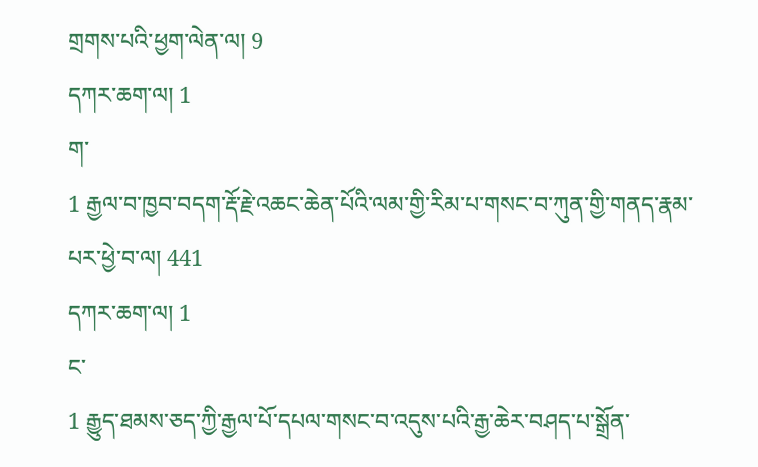གྲགས་པའི་ཕྱག་ལེན་ལ། 9
དཀར་ཆག་ལ། 1
ག་
1 རྒྱལ་བ་ཁྱབ་བདག་རྡོ་རྗེ་འཆང་ཆེན་པོའི་ལམ་གྱི་རིམ་པ་གསང་བ་ཀུན་གྱི་གནད་རྣམ་པར་ཕྱེ་བ་ལ། 441
དཀར་ཆག་ལ། 1
ང་
1 རྒྱུད་ཐམས་ཅད་ཀྱི་རྒྱལ་པོ་དཔལ་གསང་བ་འདུས་པའི་རྒྱ་ཆེར་བཤད་པ་སྒྲོན་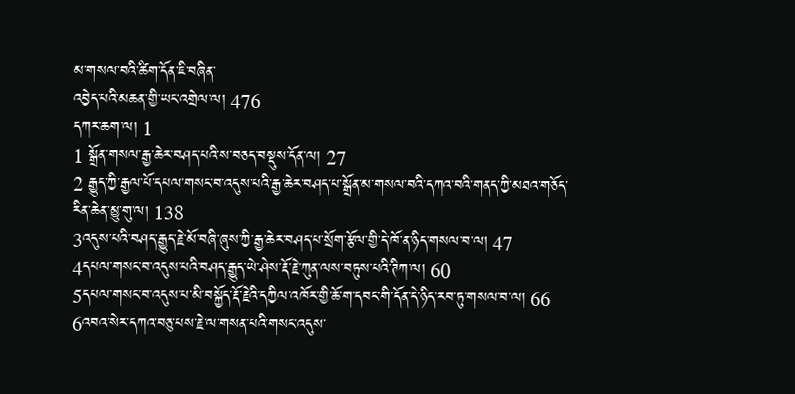མ་གསལ་བའི་ཚིག་དོན་ཇི་བཞིན་
འབྱེད་པའི་མཆན་གྱི་ཡང་འགྲེལ་ལ། 476
དཀར་ཆག་ལ། 1
1 སྒྲོན་གསལ་རྒྱ་ཆེར་བཤད་པའི་ས་བཅད་བསྡུས་དོན་ལ། 27
2 རྒྱུད་ཀྱི་རྒྱལ་པོ་དཔལ་གསང་བ་འདུས་པའི་རྒྱ་ཆེར་བཤད་པ་སྒྲོན་མ་གསལ་བའི་དཀའ་བའི་གནད་ཀྱི་མཐའ་གཅོད་
རིན་ཆེན་མྱུ་གུ་ལ། 138
3འདུས་པའི་བཤད་རྒྱུད་རྗེ་མོ་བཞི་ཞུས་ཀྱི་རྒྱ་ཆེར་བཤད་པ་སྲོག་རྩོལ་གྱི་དེ་ཁོ་ན་ཉིད་གསལ་བ་ལ། 47
4དཔལ་གསང་བ་འདུས་པའི་བཤད་རྒྱུད་ཡེ་ཤེས་རྡོ་རྗེ་ཀུན་ལས་བཏུས་པའི་ཊིཀ་ལ། 60
5དཔལ་གསང་བ་འདུས་པ་མི་བསྐྱོད་རྡོ་རྗེའི་དཀྱིལ་འཁོར་གྱི་ཆོ་ག་དབང་གི་དོན་དེ་ཉིད་རབ་ཏུ་གསལ་བ་ལ། 66
6འབའ་སེར་དཀའ་བཅུ་པས་རྗེ་ལ་གསན་པའི་གསང་འདུས་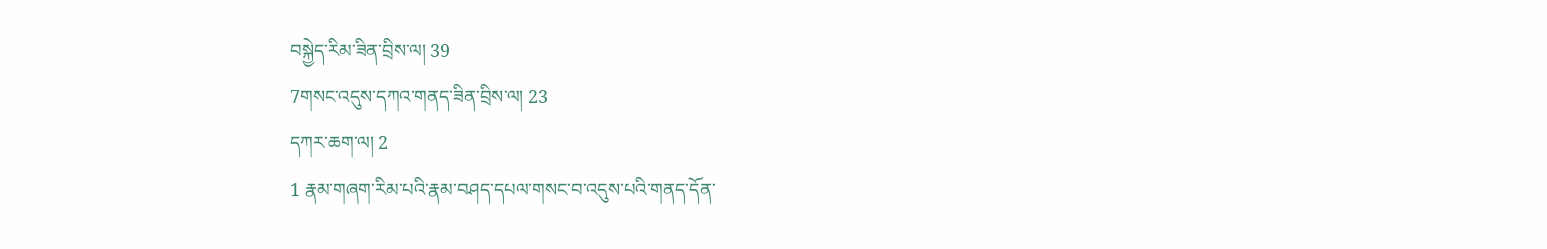བསྐྱེད་རིམ་ཟིན་བྲིས་ལ། 39
7གསང་འདུས་དཀའ་གནད་ཟིན་བྲིས་ལ། 23
དཀར་ཆག་ལ། 2
1 རྣམ་གཞག་རིམ་པའི་རྣམ་བཤད་དཔལ་གསང་བ་འདུས་པའི་གནད་དོན་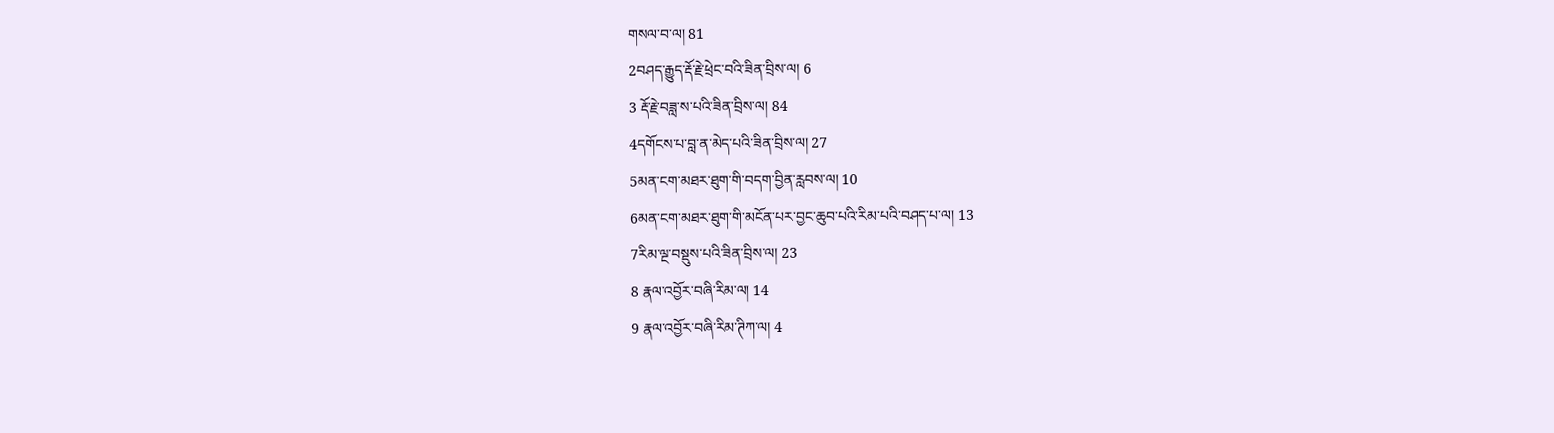གསལ་བ་ལ། 81
2བཤད་རྒྱུད་རྡོ་རྗེ་ཕྲེང་བའི་ཟིན་བྲིས་ལ། 6
3 རྡོ་རྗེ་བཟླ་ས་པའི་ཟིན་བྲིས་ལ། 84
4དགོངས་པ་བླ་ན་མེད་པའི་ཟིན་བྲིས་ལ། 27
5མན་ངག་མཐར་ཐུག་གི་བདག་བྱིན་རླབས་ལ། 10
6མན་ངག་མཐར་ཐུག་གི་མངོན་པར་བྱང་ཆུབ་པའི་རིམ་པའི་བཤད་པ་ལ། 13
7རིམ་ལྔ་བསྡུས་པའི་ཟིན་བྲིས་ལ། 23
8 རྣལ་འབྱོར་བཞི་རིམ་ལ། 14
9 རྣལ་འབྱོར་བཞི་རིམ་ཊིཀ་ལ། 4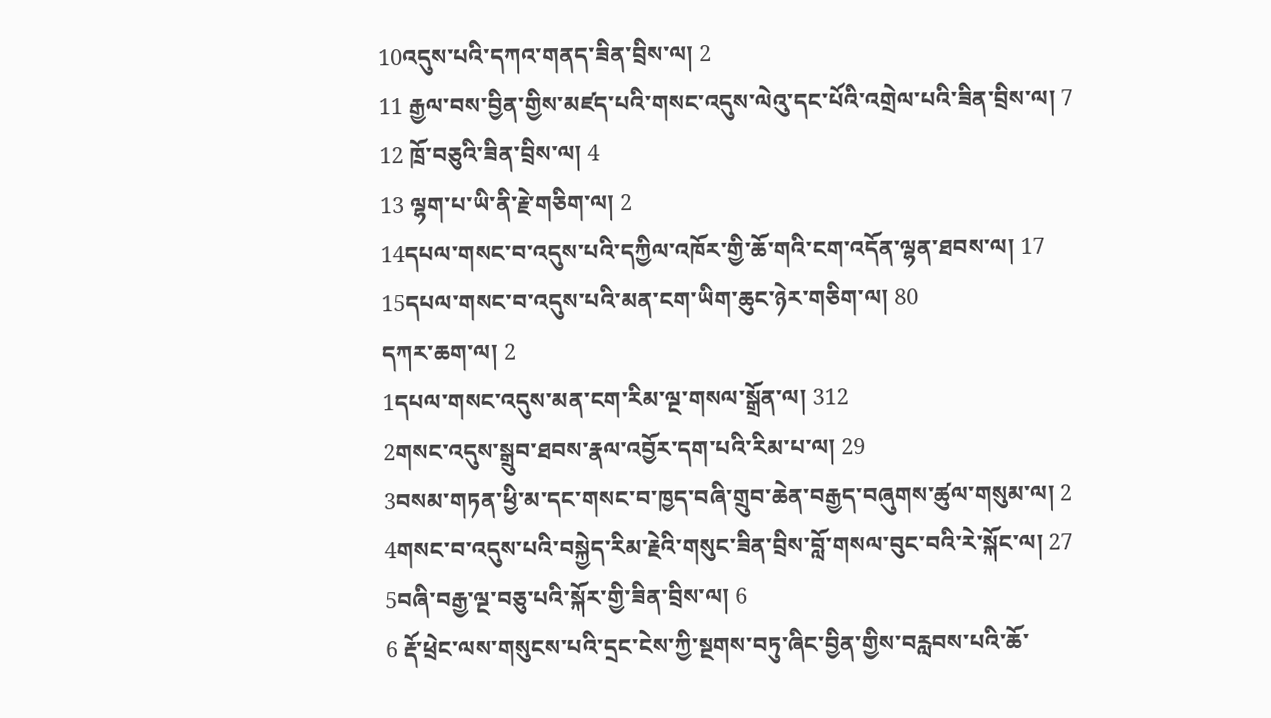10འདུས་པའི་དཀའ་གནད་ཟིན་བྲིས་ལ། 2
11 རྒྱལ་བས་བྱིན་གྱིས་མཛད་པའི་གསང་འདུས་ལེའུ་དང་པོའི་འགྲེལ་པའི་ཟིན་བྲིས་ལ། 7
12 ཁྲོ་བཅུའི་ཟིན་བྲིས་ལ། 4
13 ལྷག་པ་ཡི་ནི་རྗེ་གཅིག་ལ། 2
14དཔལ་གསང་བ་འདུས་པའི་དཀྱིལ་འཁོར་གྱི་ཆོ་གའི་ངག་འདོན་ལྷན་ཐབས་ལ། 17
15དཔལ་གསང་བ་འདུས་པའི་མན་ངག་ཡིག་ཆུང་ཉེར་གཅིག་ལ། 80
དཀར་ཆག་ལ། 2
1དཔལ་གསང་འདུས་མན་ངག་རིམ་ལྔ་གསལ་སྒྲོན་ལ། 312
2གསང་འདུས་སྒྲུབ་ཐབས་རྣལ་འབྱོར་དག་པའི་རིམ་པ་ལ། 29
3བསམ་གཏན་ཕྱི་མ་དང་གསང་བ་ཁྱད་བཞི་གྲུབ་ཆེན་བརྒྱད་བཞུགས་ཚུལ་གསུམ་ལ། 2
4གསང་བ་འདུས་པའི་བསྐྱེད་རིམ་རྗེའི་གསུང་ཟིན་བྲིས་བློ་གསལ་བུང་བའི་རེ་སྐོང་ལ། 27
5བཞི་བརྒྱ་ལྔ་བཅུ་པའི་སྐོར་གྱི་ཟིན་བྲིས་ལ། 6
6 རྡོ་ཕྲེང་ལས་གསུངས་པའི་དྲང་ངེས་ཀྱི་སྔགས་བཏུ་ཞིང་བྱིན་གྱིས་བརླབས་པའི་ཆོ་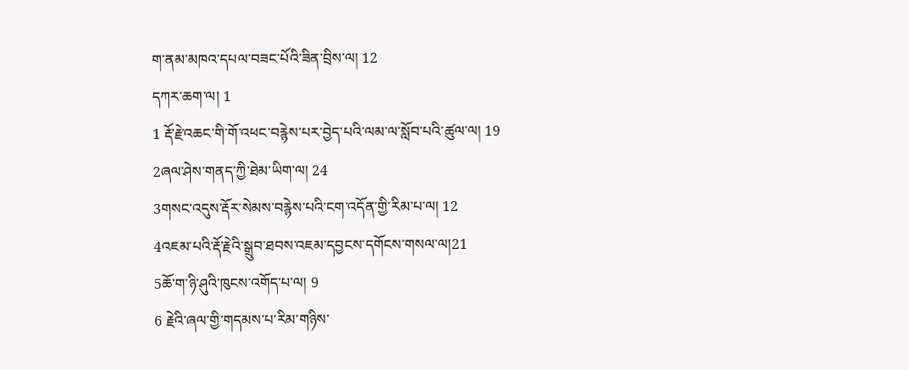ག་ནམ་མཁའ་དཔལ་བཟང་པོའི་ཟིན་བྲིས་ལ། 12
དཀར་ཆག་ལ། 1
1 རྡོ་རྗེ་འཆང་གི་གོ་འཕང་བརྙེས་པར་བྱེད་པའི་ལམ་ལ་སློབ་པའི་ཚུལ་ལ། 19
2ཞལ་ཤེས་གནད་ཀྱི་ཐེམ་ཡིག་ལ། 24
3གསང་འདུས་རྡོར་སེམས་བརྙེས་པའི་ངག་འདོན་གྱི་རིམ་པ་ལ། 12
4འཇམ་པའི་རྡོ་རྗེའི་སྒྲུབ་ཐབས་འཇམ་དབྱངས་དགོངས་གསལ་ལ།21
5ཆོ་ག་ཉི་ཤུའི་ཁུངས་འགོད་པ་ལ། 9
6 རྗེའི་ཞལ་གྱི་གདམས་པ་རིམ་གཉིས་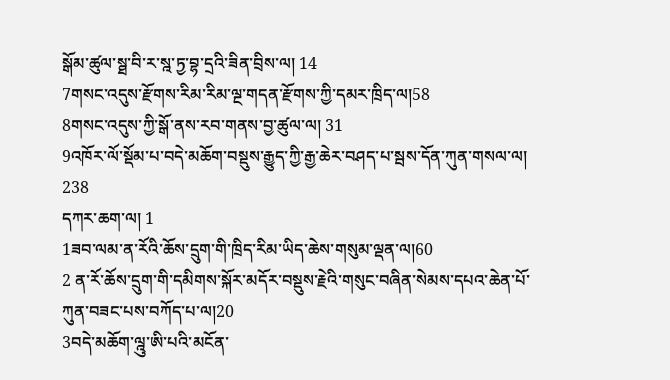སྒོམ་ཚུལ་སྠ་བི་ར་སྰ་ཏྱ་བྷ་དྲའི་ཟིན་བྲིས་ལ། 14
7གསང་འདུས་རྫོགས་རིམ་རིམ་ལྔ་གདན་རྫོགས་ཀྱི་དམར་ཁྲིད་ལ།58
8གསང་འདུས་ཀྱི་སྒོ་ནས་རབ་གནས་བྱ་ཚུལ་ལ། 31
9འཁོར་ལོ་སྡོམ་པ་བདེ་མཆོག་བསྡུས་རྒྱུད་ཀྱི་རྒྱ་ཆེར་བཤད་པ་སྦས་དོན་ཀུན་གསལ་ལ། 238
དཀར་ཆག་ལ། 1
1ཟབ་ལམ་ན་རོའི་ཆོས་དྲུག་གི་ཁྲིད་རིམ་ཡིད་ཆེས་གསུམ་ལྡན་ལ།60
2 ན་རོ་ཆོས་དྲུག་གི་དམིགས་སྐོར་མདོར་བསྡུས་རྗེའི་གསུང་བཞིན་སེམས་དཔའ་ཆེན་པོ་ཀུན་བཟང་པས་བཀོད་པ་ལ།20
3བདེ་མཆོག་ལྰུ་ཨི་པའི་མངོན་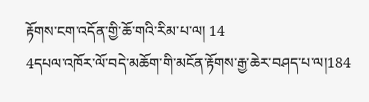རྟོགས་ངག་འདོན་གྱི་ཆོ་གའི་རིམ་པ་ལ། 14
4དཔལ་འཁོར་ལོ་བདེ་མཆོག་གི་མངོན་རྟོགས་རྒྱ་ཆེར་བཤད་པ་ལ།184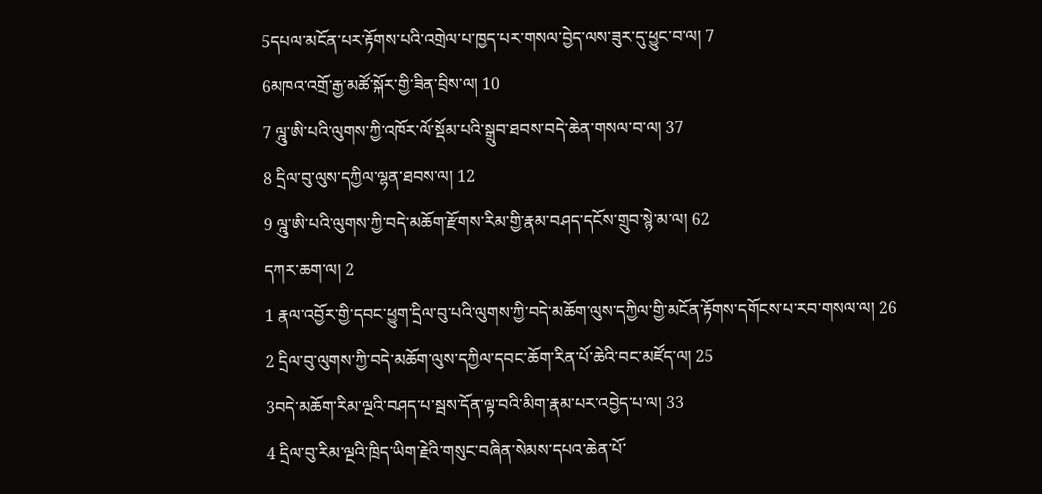5དཔལ་མངོན་པར་རྟོགས་པའི་འགྲེལ་པ་ཁྱད་པར་གསལ་བྱེད་ལས་ཟུར་དུ་ཕྱུང་བ་ལ། 7
6མཁའ་འགྲོ་རྒྱ་མཚོ་སྐོར་གྱི་ཟིན་བྲིས་ལ། 10
7 ལྰུ་ཨི་པའི་ལུགས་ཀྱི་འཁོར་ལོ་སྡོམ་པའི་སྒྲུབ་ཐབས་བདེ་ཆེན་གསལ་བ་ལ། 37
8 དྲིལ་བུ་ལུས་དཀྱིལ་ལྷན་ཐབས་ལ། 12
9 ལྰུ་ཨི་པའི་ལུགས་ཀྱི་བདེ་མཆོག་རྫོགས་རིམ་གྱི་རྣམ་བཤད་དངོས་གྲུབ་སྙེ་མ་ལ། 62
དཀར་ཆག་ལ། 2
1 རྣལ་འབྱོར་གྱི་དབང་ཕྱུག་དྲིལ་བུ་པའི་ལུགས་ཀྱི་བདེ་མཆོག་ལུས་དཀྱིལ་གྱི་མངོན་རྟོགས་དགོངས་པ་རབ་གསལ་ལ། 26
2 དྲིལ་བུ་ལུགས་ཀྱི་བདེ་མཆོག་ལུས་དཀྱིལ་དབང་ཆོག་རིན་པོ་ཆེའི་བང་མཛོད་ལ། 25
3བདེ་མཆོག་རིམ་ལྔའི་བཤད་པ་སྦས་དོན་ལྟ་བའི་མིག་རྣམ་པར་འབྱེད་པ་ལ། 33
4 དྲིལ་བུ་རིམ་ལྔའི་ཁྲིད་ཡིག་རྗེའི་གསུང་བཞིན་སེམས་དཔའ་ཆེན་པོ་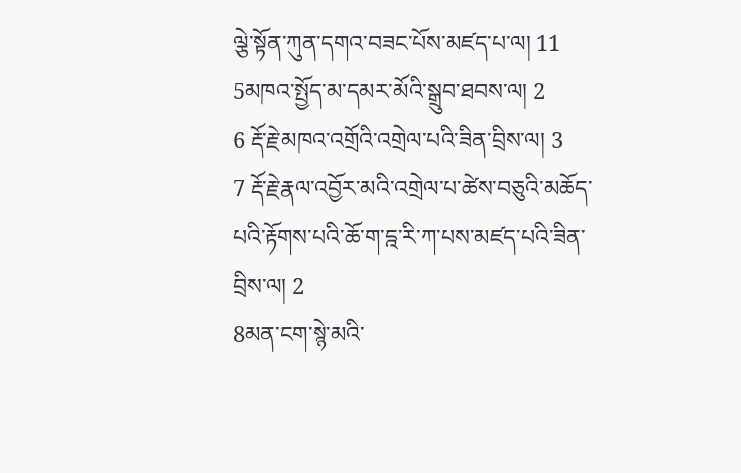ལྕེ་སྟོན་ཀུན་དགའ་བཟང་པོས་མཛད་པ་ལ། 11
5མཁའ་སྤྱོད་མ་དམར་མོའི་སྒྲུབ་ཐབས་ལ། 2
6 རྡོ་རྗེ་མཁའ་འགྲོའི་འགྲེལ་པའི་ཟིན་བྲིས་ལ། 3
7 རྡོ་རྗེ་རྣལ་འབྱོར་མའི་འགྲེལ་པ་ཚེས་བཅུའི་མཆོད་པའི་རྟོགས་པའི་ཆོ་ག་དྰ་རི་ཀ་པས་མཛད་པའི་ཟིན་བྲིས་ལ། 2
8མན་ངག་སྙེ་མའི་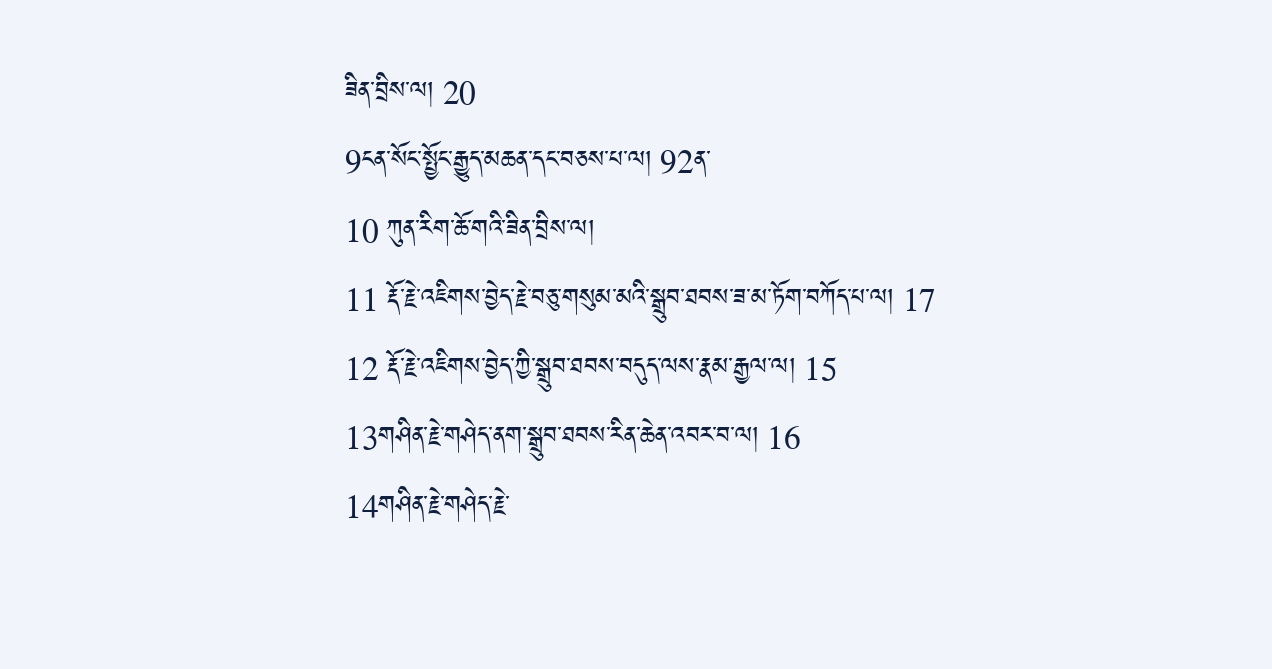ཟིན་བྲིས་ལ། 20
9ངན་སོང་སྤྱོང་རྒྱུད་མཆན་དང་བཅས་པ་ལ། 92ན་
10 ཀུན་རིག་ཆོ་གའི་ཟིན་བྲིས་ལ།
11 རྡོ་རྗེ་འཇིགས་བྱེད་རྗེ་བཅུ་གསུམ་མའི་སྒྲུབ་ཐབས་ཟ་མ་ཏོག་བཀོད་པ་ལ། 17
12 རྡོ་རྗེ་འཇིགས་བྱེད་ཀྱི་སྒྲུབ་ཐབས་བདུད་ལས་རྣམ་རྒྱལ་ལ། 15
13གཤིན་རྗེ་གཤེད་ནག་སྒྲུབ་ཐབས་རིན་ཆེན་འབར་བ་ལ། 16
14གཤིན་རྗེ་གཤེད་རྗེ་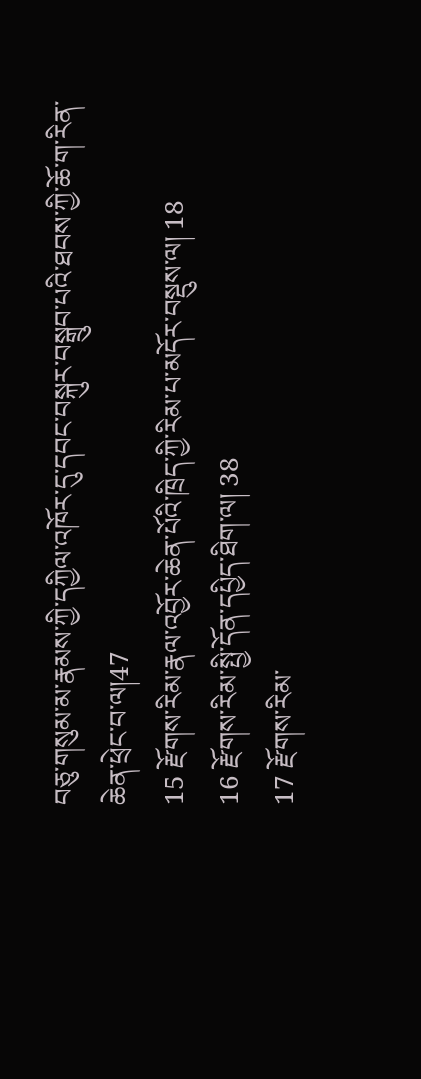བཅུ་གསུམ་མ་རྣམས་ཀྱི་དཀྱིལ་འཁོར་དུ་དབང་བསྐུར་བསྒྲུབ་པའི་ཐབས་ཀྱི་ཆོ་ག་རིན་ཆེན་ཕྲེང་བ་ལ།47
15 རྫོགས་རིམ་རྣལ་འབྱོར་ཆེན་པོའི་ཁྲིད་ཀྱི་རིམ་པ་མདོར་བསྡུས་ལ། 18
16 རྫོགས་རིམ་སྤྱི་དོན་དཔྱིད་ཐིག་ལ། 38
17 རྫོགས་རིམ་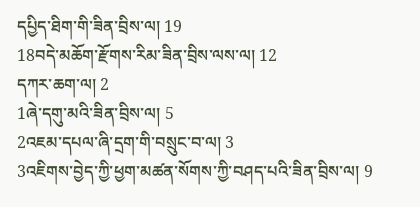དཔྱིད་ཐིག་གི་ཟིན་བྲིས་ལ། 19
18བདེ་མཆོག་རྫོགས་རིམ་ཟིན་བྲིས་ལས་ལ། 12
དཀར་ཆག་ལ། 2
1ཞེ་དགུ་མའི་ཟིན་བྲིས་ལ། 5
2འཇམ་དཔལ་ཞི་དྲག་གི་བསྲུང་བ་ལ། 3
3འཇིགས་བྱེད་ཀྱི་ཕྱག་མཚན་སོགས་ཀྱི་བཤད་པའི་ཟིན་བྲིས་ལ། 9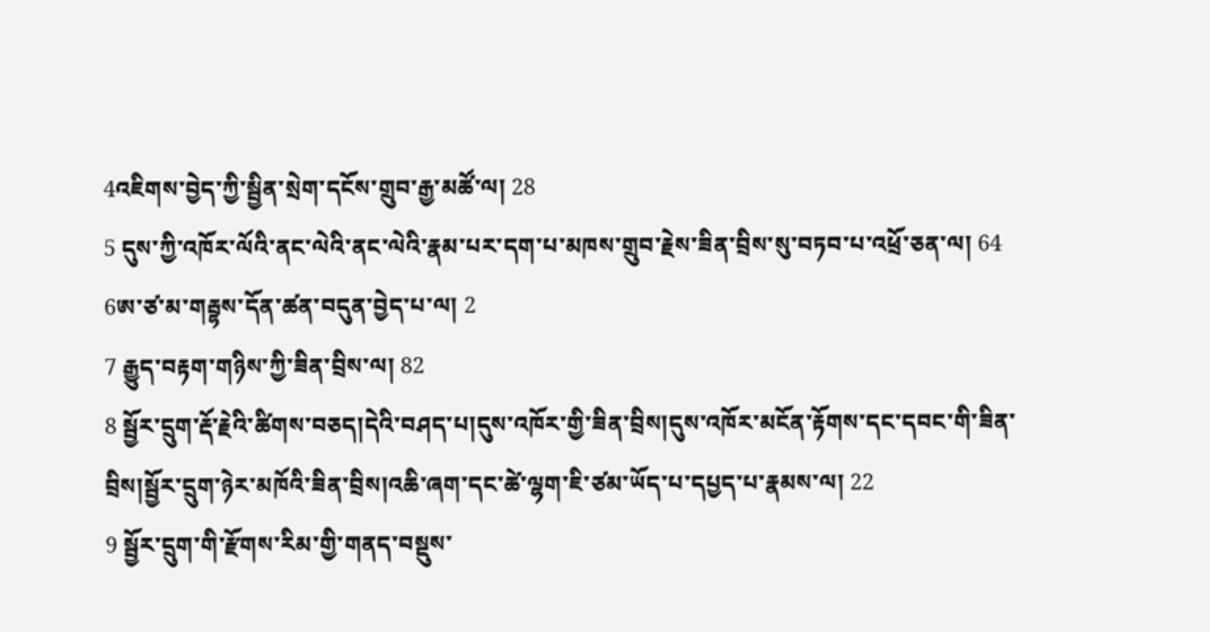4འཇིགས་བྱེད་ཀྱི་སྦྱིན་སྲེག་དངོས་གྲུབ་རྒྱ་མཚོ་ལ། 28
5 དུས་ཀྱི་འཁོར་ལོའི་ནང་ལེའི་ནང་ལེའི་རྣམ་པར་དག་པ་མཁས་གྲུབ་རྗེས་ཟིན་བྲིས་སུ་བཏབ་པ་འཕྲོ་ཅན་ལ། 64
6ཨ་ཙ་མ་གརྦྷས་དོན་ཚན་བདུན་བྱེད་པ་ལ། 2
7 རྒྱུད་བརྟག་གཉིས་ཀྱི་ཟིན་བྲིས་ལ། 82
8 སྦྱོར་དྲུག་རྡོ་རྗེའི་ཚིགས་བཅད།དེའི་བཤད་པ།དུས་འཁོར་གྱི་ཟིན་བྲིས།དུས་འཁོར་མངོན་རྟོགས་དང་དབང་གི་ཟིན་བྲིས།སྦྱོར་དྲུག་ཉེར་མཁོའི་ཟིན་བྲིས།འཆི་ཞག་དང་ཚེ་ལྷག་ཇི་ཙམ་ཡོད་པ་དཔྱད་པ་རྣམས་ལ། 22
9 སྦྱོར་དྲུག་གི་རྫོགས་རིམ་གྱི་གནད་བསྡུས་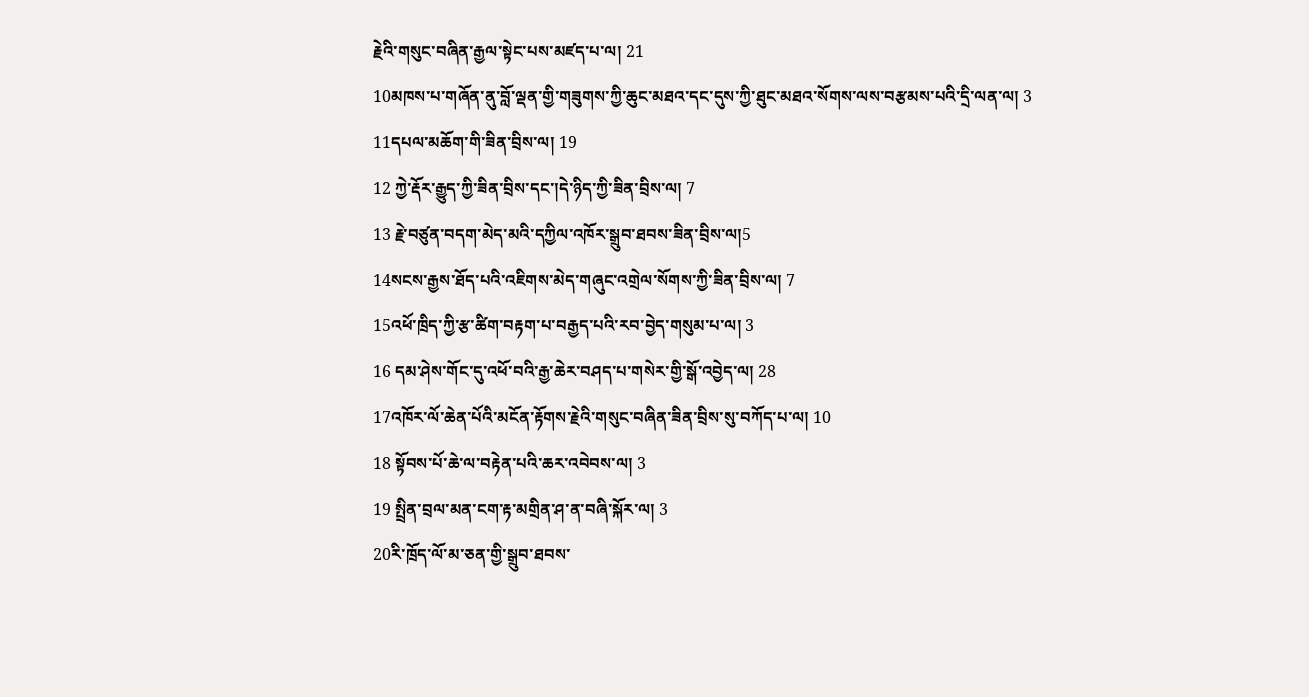རྗེའི་གསུང་བཞིན་རྒྱལ་སྟེང་པས་མཛད་པ་ལ། 21
10མཁས་པ་གཞོན་ནུ་བློ་ལྡན་གྱི་གཟུགས་ཀྱི་ཆུང་མཐའ་དང་དུས་ཀྱི་ཐུང་མཐའ་སོགས་ལས་བརྩམས་པའི་དྲི་ལན་ལ། 3
11དཔལ་མཆོག་གི་ཟིན་བྲིས་ལ། 19
12 ཀྱེ་རྡོར་རྒྱུད་ཀྱི་ཟིན་བྲིས་དང་།དེ་ཉིད་ཀྱི་ཟིན་བྲིས་ལ། 7
13 རྗེ་བཙུན་བདག་མེད་མའི་དཀྱིལ་འཁོར་སྒྲུབ་ཐབས་ཟིན་བྲིས་ལ།5
14སངས་རྒྱས་ཐོད་པའི་འཇིགས་མེད་གཞུང་འགྲེལ་སོགས་ཀྱི་ཟིན་བྲིས་ལ། 7
15འཕོ་ཁྲིད་ཀྱི་རྩ་ཚིག་བརྟག་པ་བརྒྱད་པའི་རབ་བྱེད་གསུམ་པ་ལ། 3
16 དམ་ཤེས་གོང་དུ་འཕོ་བའི་རྒྱ་ཆེར་བཤད་པ་གསེར་གྱི་སྒོ་འབྱེད་ལ། 28
17འཁོར་ལོ་ཆེན་པོའི་མངོན་རྟོགས་རྗེའི་གསུང་བཞིན་ཟིན་བྲིས་སུ་བཀོད་པ་ལ། 10
18 སྟོབས་པོ་ཆེ་ལ་བརྟེན་པའི་ཆར་འབེབས་ལ། 3
19 སྤྲིན་བྲལ་མན་ངག་རྟ་མགྲིན་ཤ་ན་བཞི་སྐོར་ལ། 3
20རི་ཁྲོད་ལོ་མ་ཅན་གྱི་སྒྲུབ་ཐབས་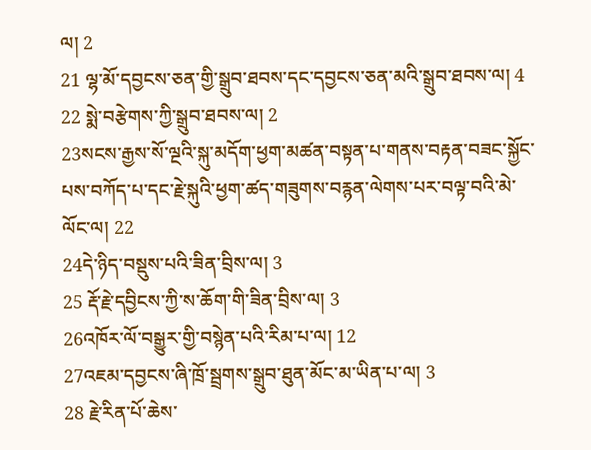ལ། 2
21 ལྷ་མོ་དབྱངས་ཅན་གྱི་སྒྲུབ་ཐབས་དང་དབྱངས་ཅན་མའི་སྒྲུབ་ཐབས་ལ། 4
22 སྨེ་བརྩེགས་ཀྱི་སྒྲུབ་ཐབས་ལ། 2
23སངས་རྒྱས་སོ་ལྔའི་སྐུ་མདོག་ཕྱག་མཚན་བསྟན་པ་གནས་བརྟན་བཟང་སྐྱོང་པས་བཀོད་པ་དང་རྗེ་སྐུའི་ཕྱག་ཚད་གཟུགས་བརྙན་ལེགས་པར་བལྟ་བའི་མེ་ལོང་ལ། 22
24དེ་ཉིད་བསྡུས་པའི་ཟིན་བྲིས་ལ། 3
25 རྡོ་རྗེ་དབྱིངས་ཀྱི་ས་ཆོག་གི་ཟིན་བྲིས་ལ། 3
26འཁོར་ལོ་བསྒྱུར་གྱི་བསྙེན་པའི་རིམ་པ་ལ། 12
27འཇམ་དབྱངས་ཞི་ཁྲོ་སྦྲགས་སྒྲུབ་ཐུན་མོང་མ་ཡིན་པ་ལ། 3
28 རྗེ་རིན་པོ་ཆེས་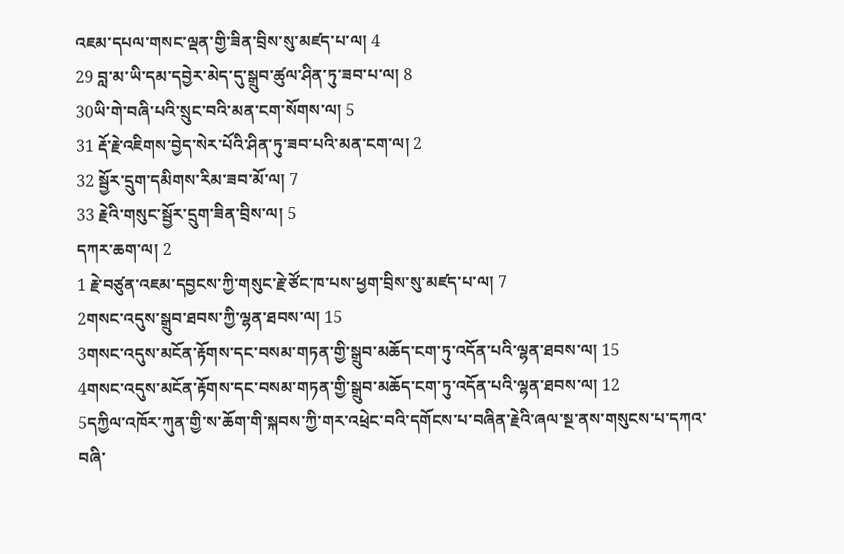འཇམ་དཔལ་གསང་ལྡན་གྱི་ཟིན་བྲིས་སུ་མཛད་པ་ལ། 4
29 བླ་མ་ཡི་དམ་དབྱེར་མེད་དུ་སྒྲུབ་ཚུལ་ཤིན་ཏུ་ཟབ་པ་ལ། 8
30ཡི་གེ་བཞི་པའི་སྲུང་བའི་མན་ངག་སོགས་ལ། 5
31 རྡོ་རྗེ་འཇིགས་བྱེད་སེར་པོའི་ཤིན་ཏུ་ཟབ་པའི་མན་ངག་ལ། 2
32 སྦྱོར་དྲུག་དམིགས་རིམ་ཟབ་མོ་ལ། 7
33 རྗེའི་གསུང་སྦྱོར་དྲུག་ཟིན་བྲིས་ལ། 5
དཀར་ཆག་ལ། 2
1 རྗེ་བཙུན་འཇམ་དབྱངས་ཀྱི་གསུང་རྗེ་ཙོང་ཁ་པས་ཕྱག་བྲིས་སུ་མཛད་པ་ལ། 7
2གསང་འདུས་སྒྲུབ་ཐབས་ཀྱི་ལྷན་ཐབས་ལ། 15
3གསང་འདུས་མངོན་རྟོགས་དང་བསམ་གཏན་གྱི་སྒྲུབ་མཆོད་ངག་ཏུ་འདོན་པའི་ལྷན་ཐབས་ལ། 15
4གསང་འདུས་མངོན་རྟོགས་དང་བསམ་གཏན་གྱི་སྒྲུབ་མཆོད་ངག་ཏུ་འདོན་པའི་ལྷན་ཐབས་ལ། 12
5དཀྱིལ་འཁོར་ཀུན་གྱི་ས་ཆོག་གི་སྐབས་ཀྱི་གར་འཕྲེང་བའི་དགོངས་པ་བཞིན་རྗེའི་ཞལ་སྔ་ནས་གསུངས་པ་དཀའ་བཞི་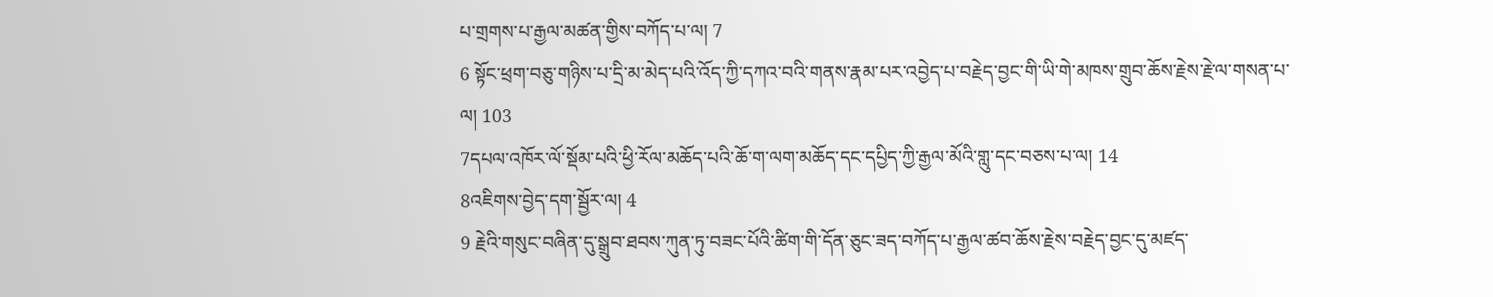པ་གྲགས་པ་རྒྱལ་མཚན་གྱིས་བཀོད་པ་ལ། 7
6 སྟོང་ཕྲག་བཅུ་གཉིས་པ་དྲི་མ་མེད་པའི་འོད་ཀྱི་དཀའ་བའི་གནས་རྣམ་པར་འབྱེད་པ་བརྗེད་བྱང་གི་ཡི་གེ་མཁས་གྲུབ་ཆོས་རྗེས་རྗེ་ལ་གསན་པ་ལ། 103
7དཔལ་འཁོར་ལོ་སྡོམ་པའི་ཕྱི་རོལ་མཆོད་པའི་ཆོ་ག་ལག་མཆོད་དང་དཔྱིད་ཀྱི་རྒྱལ་མོའི་གླུ་དང་བཅས་པ་ལ། 14
8འཇིགས་བྱེད་དག་སྦྱོར་ལ། 4
9 རྗེའི་གསུང་བཞིན་དུ་སྒྲུབ་ཐབས་ཀུན་ཏུ་བཟང་པོའི་ཚིག་གི་དོན་ཅུང་ཟད་བཀོད་པ་རྒྱལ་ཚབ་ཆོས་རྗེས་བརྗེད་བྱང་དུ་མཛད་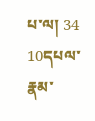པ་ལ། 34
10དཔལ་རྣམ་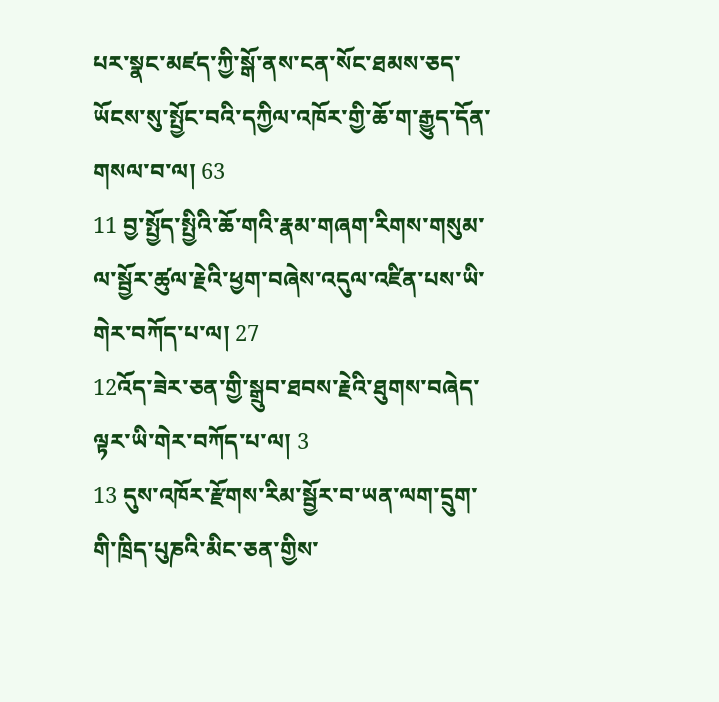པར་སྣང་མཛད་ཀྱི་སྒོ་ནས་ངན་སོང་ཐམས་ཅད་ཡོངས་སུ་སྤྱོང་བའི་དཀྱིལ་འཁོར་གྱི་ཆོ་ག་རྒྱུད་དོན་གསལ་བ་ལ། 63
11 བྱ་སྤྱོད་སྤྱིའི་ཆོ་གའི་རྣམ་གཞག་རིགས་གསུམ་ལ་སྦྱོར་ཚུལ་རྗེའི་ཕྱག་བཞེས་འདུལ་འཛིན་པས་ཡི་གེར་བཀོད་པ་ལ། 27
12འོད་ཟེར་ཅན་གྱི་སྒྲུབ་ཐབས་རྗེའི་ཐུགས་བཞེད་ལྟར་ཡི་གེར་བཀོད་པ་ལ། 3
13 དུས་འཁོར་རྫོགས་རིམ་སྦྱོར་བ་ཡན་ལག་དྲུག་གི་ཁྲིད་པུཎའི་མིང་ཅན་གྱིས་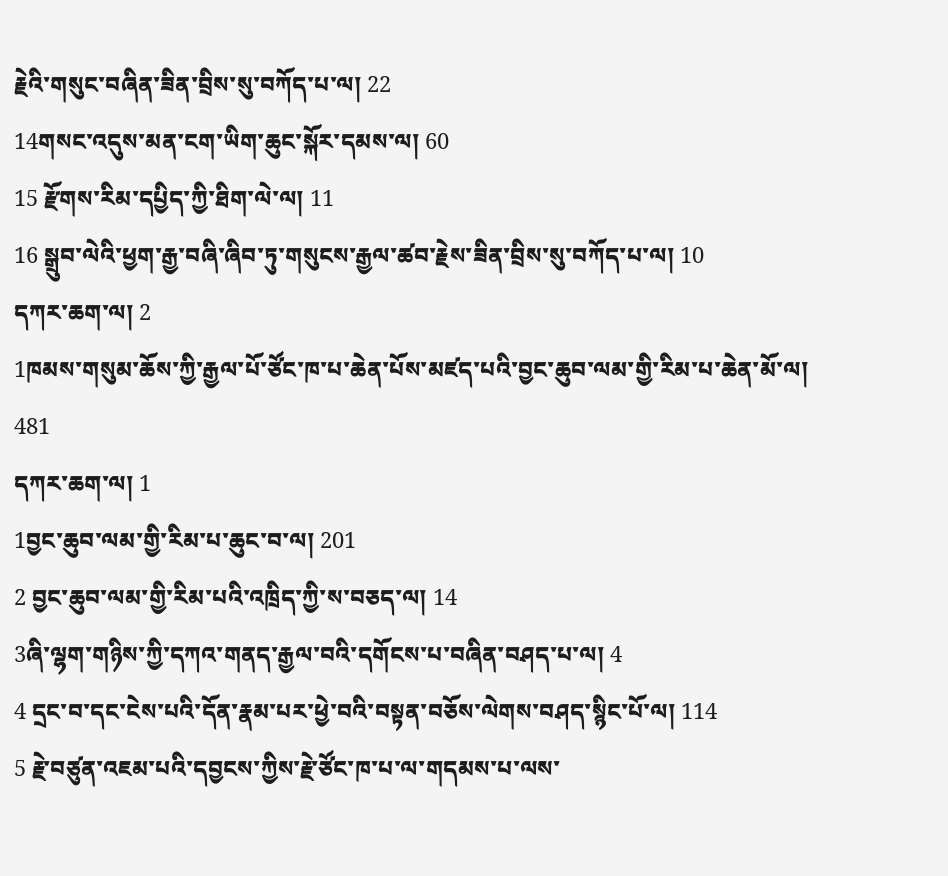རྗེའི་གསུང་བཞིན་ཟིན་བྲིས་སུ་བཀོད་པ་ལ། 22
14གསང་འདུས་མན་ངག་ཡིག་ཆུང་སྐོར་དམས་ལ། 60
15 རྫོགས་རིམ་དཔྱིད་ཀྱི་ཐིག་ལེ་ལ། 11
16 སྒྲུབ་ལེའི་ཕྱག་རྒྱ་བཞི་ཞིབ་ཏུ་གསུངས་རྒྱལ་ཚབ་རྗེས་ཟིན་བྲིས་སུ་བཀོད་པ་ལ། 10
དཀར་ཆག་ལ། 2
1ཁམས་གསུམ་ཆོས་ཀྱི་རྒྱལ་པོ་ཙོང་ཁ་པ་ཆེན་པོས་མཛད་པའི་བྱང་ཆུབ་ལམ་གྱི་རིམ་པ་ཆེན་མོ་ལ། 481
དཀར་ཆག་ལ། 1
1བྱང་ཆུབ་ལམ་གྱི་རིམ་པ་ཆུང་བ་ལ། 201
2 བྱང་ཆུབ་ལམ་གྱི་རིམ་པའི་འཁྲིད་ཀྱི་ས་བཅད་ལ། 14
3ཞི་ལྷག་གཉིས་ཀྱི་དཀའ་གནད་རྒྱལ་བའི་དགོངས་པ་བཞིན་བཤད་པ་ལ། 4
4 དྲང་བ་དང་ངེས་པའི་དོན་རྣམ་པར་ཕྱེ་བའི་བསྟན་བཅོས་ལེགས་བཤད་སྙིང་པོ་ལ། 114
5 རྗེ་བཙུན་འཇམ་པའི་དབྱངས་ཀྱིས་རྗེ་ཙོང་ཁ་པ་ལ་གདམས་པ་ལས་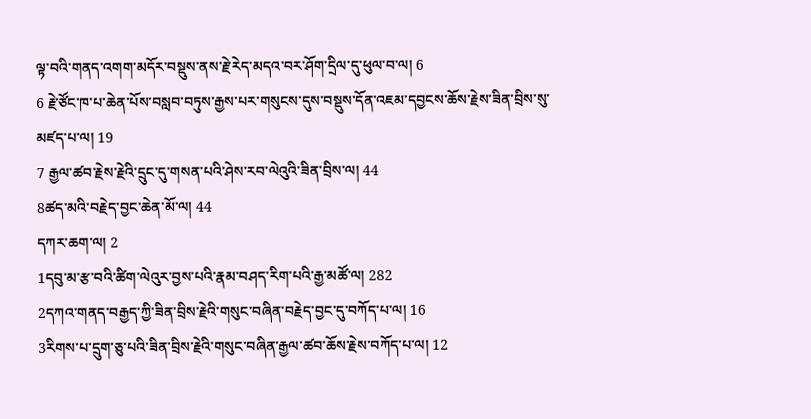ལྟ་བའི་གནད་འགག་མདོར་བསྡུས་ནས་རྗེ་རེད་མདའ་བར་ཤོག་དྲིལ་དུ་ཕུལ་བ་ལ། 6
6 རྗེ་ཙོང་ཁ་པ་ཆེན་པོས་བསླབ་བཏུས་རྒྱས་པར་གསུངས་དུས་བསྡུས་དོན་འཇམ་དབྱངས་ཆོས་རྗེས་ཟིན་བྲིས་སུ་མཛད་པ་ལ། 19
7 རྒྱལ་ཚབ་རྗེས་རྗེའི་དྲུང་དུ་གསན་པའི་ཤེས་རབ་ལེའུའི་ཟིན་བྲིས་ལ། 44
8ཚད་མའི་བརྗེད་བྱང་ཆེན་མོ་ལ། 44
དཀར་ཆག་ལ། 2
1དབུ་མ་རྩ་བའི་ཚིག་ལེའུར་བྱས་པའི་རྣམ་བཤད་རིག་པའི་རྒྱ་མཚོ་ལ། 282
2དཀའ་གནད་བརྒྱད་ཀྱི་ཟིན་བྲིས་རྗེའི་གསུང་བཞིན་བརྗེད་བྱང་དུ་བཀོད་པ་ལ། 16
3རིགས་པ་དྲུག་ཅུ་པའི་ཟིན་བྲིས་རྗེའི་གསུང་བཞིན་རྒྱལ་ཚབ་ཆོས་རྗེས་བཀོད་པ་ལ། 12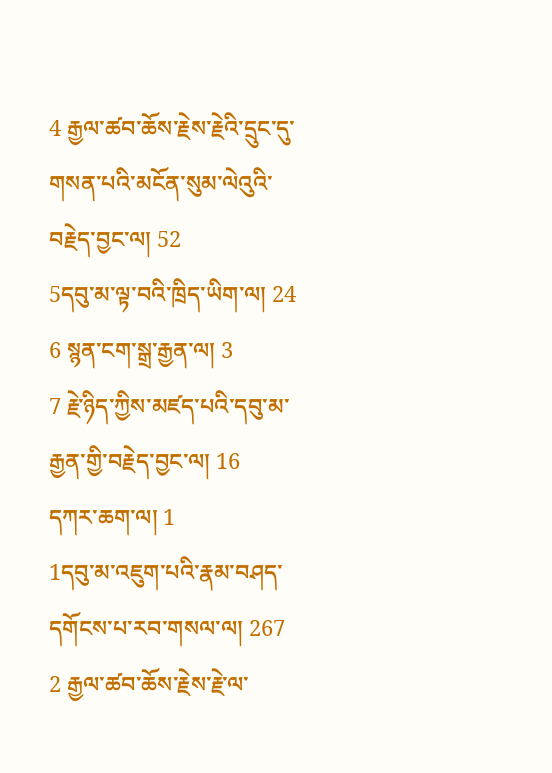4 རྒྱལ་ཚབ་ཆོས་རྗེས་རྗེའི་དྲུང་དུ་གསན་པའི་མངོན་སུམ་ལེའུའི་བརྗེད་བྱང་ལ། 52
5དབུ་མ་ལྟ་བའི་ཁྲིད་ཡིག་ལ། 24
6 སྙན་ངག་སྒྲ་རྒྱན་ལ། 3
7 རྗེ་ཉིད་ཀྱིས་མཛད་པའི་དབུ་མ་རྒྱན་གྱི་བརྗེད་བྱང་ལ། 16
དཀར་ཆག་ལ། 1
1དབུ་མ་འཇུག་པའི་རྣམ་བཤད་དགོངས་པ་རབ་གསལ་ལ། 267
2 རྒྱལ་ཚབ་ཆོས་རྗེས་རྗེ་ལ་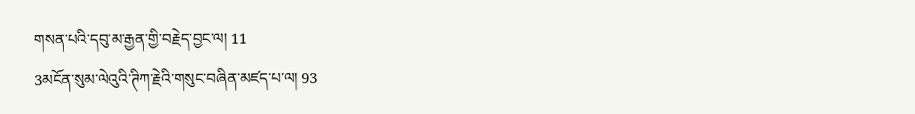གསན་པའི་དབུ་མ་རྒྱན་གྱི་བརྗེད་བྱང་ལ། 11
3མངོན་སུམ་ལེའུའི་ཊིཀ་རྗེའི་གསུང་བཞིན་མཛད་པ་ལ། 93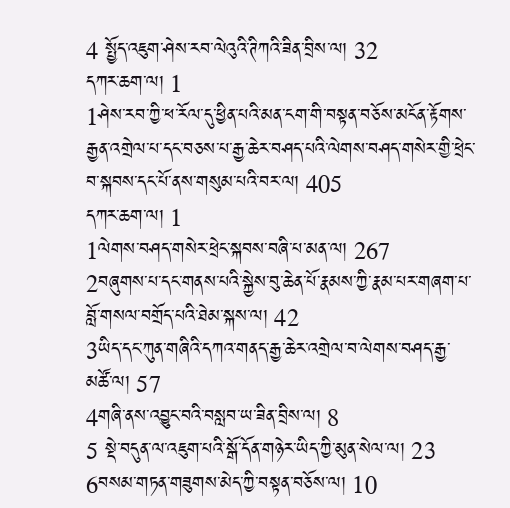4 སྤྱོད་འཇུག་ཤེས་རབ་ལེའུའི་ཊིཀའི་ཟིན་བྲིས་ལ། 32
དཀར་ཆག་ལ། 1
1ཤེས་རབ་ཀྱི་ཕ་རོལ་དུ་ཕྱིན་པའི་མན་ངག་གི་བསྟན་བཅོས་མངོན་རྟོགས་རྒྱན་འགྲེལ་པ་དང་བཅས་པ་རྒྱ་ཆེར་བཤད་པའི་ལེགས་བཤད་གསེར་གྱི་ཕྲེང་བ་སྐབས་དང་པོ་ནས་གསུམ་པའི་བར་ལ། 405
དཀར་ཆག་ལ། 1
1ལེགས་བཤད་གསེར་ཕྲེང་སྐབས་བཞི་པ་མན་ལ། 267
2བཞུགས་པ་དང་གནས་པའི་སྐྱེས་བུ་ཆེན་པོ་རྣམས་ཀྱི་རྣམ་པར་གཞག་པ་བློ་གསལ་བགྲོད་པའི་ཐེམ་སྐས་ལ། 42
3ཡིད་དང་ཀུན་གཞིའི་དཀའ་གནད་རྒྱ་ཆེར་འགྲེལ་བ་ལེགས་བཤད་རྒྱ་མཚོ་ལ། 57
4གཞི་ནས་འབྱུང་བའི་བསླབ་ཡ་ཟིན་བྲིས་ལ། 8
5 སྡེ་བདུན་ལ་འཇུག་པའི་སྒོ་དོན་གཉེར་ཡིད་ཀྱི་མུན་སེལ་ལ། 23
6བསམ་གཏན་གཟུགས་མེད་ཀྱི་བསྟན་བཅོས་ལ། 10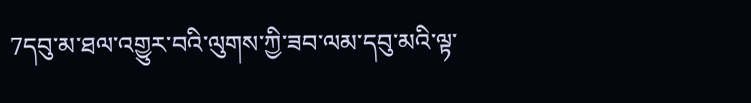7དབུ་མ་ཐལ་འགྱུར་བའི་ལུགས་ཀྱི་ཟབ་ལམ་དབུ་མའི་ལྟ་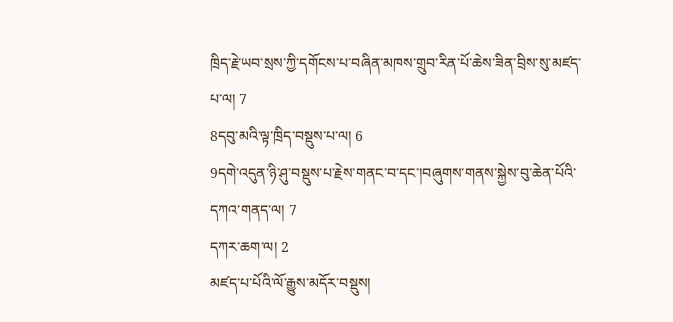ཁྲིད་རྗེ་ཡབ་སྲས་ཀྱི་དགོངས་པ་བཞིན་མཁས་གྲུབ་རིན་པོ་ཆེས་ཟིན་བྲིས་སུ་མཛད་པ་ལ། 7
8དབུ་མའི་ལྟ་ཁྲིད་བསྡུས་པ་ལ། 6
9དགེ་འདུན་ཉི་ཤུ་བསྡུས་པ་རྗེས་གནང་བ་དང་།བཞུགས་གནས་སྐྱེས་བུ་ཆེན་པོའི་དཀའ་གནད་ལ། 7
དཀར་ཆག་ལ། 2
མཛད་པ་པོའི་ལོ་རྒྱུས་མདོར་བསྡུས།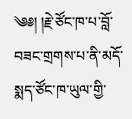༄༅། །རྗེ་ཙོང་ཁ་པ་བློ་བཟང་གྲགས་པ་ནི་མདོ་སྨད་ཙོང་ཁ་ཡུལ་གྱི་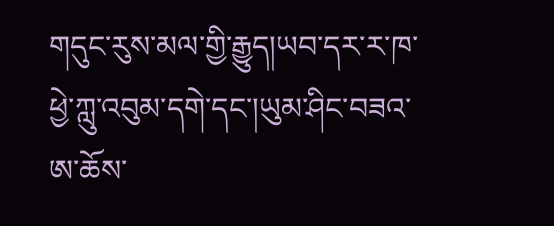གདུང་རུས་མལ་གྱི་རྒྱུད།ཡབ་དར་ར་ཁ་ཕྱེ་ཀླུ་འབུམ་དགེ་དང་།ཡུམ་ཤིང་བཟའ་ཨ་ཆོས་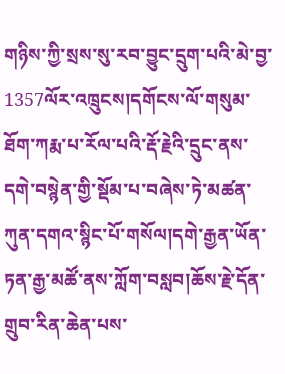གཉིས་ཀྱི་སྲས་སུ་རབ་བྱུང་དྲུག་པའི་མེ་བྱ་1357ལོར་འཁྲུངས།དགོངས་ལོ་གསུམ་ཐོག་ཀརྨ་པ་རོལ་པའི་རྡོ་རྗེའི་དྲུང་ནས་དགེ་བསྙེན་གྱི་སྡོམ་པ་བཞེས་ཏེ་མཚན་ཀུན་དགའ་སྙིང་པོ་གསོལ།དགེ་རྒྱན་ཡོན་ཏན་རྒྱ་མཚོ་ནས་ཀློག་བསླབ།ཆོས་རྗེ་དོན་གྲུབ་རིན་ཆེན་པས་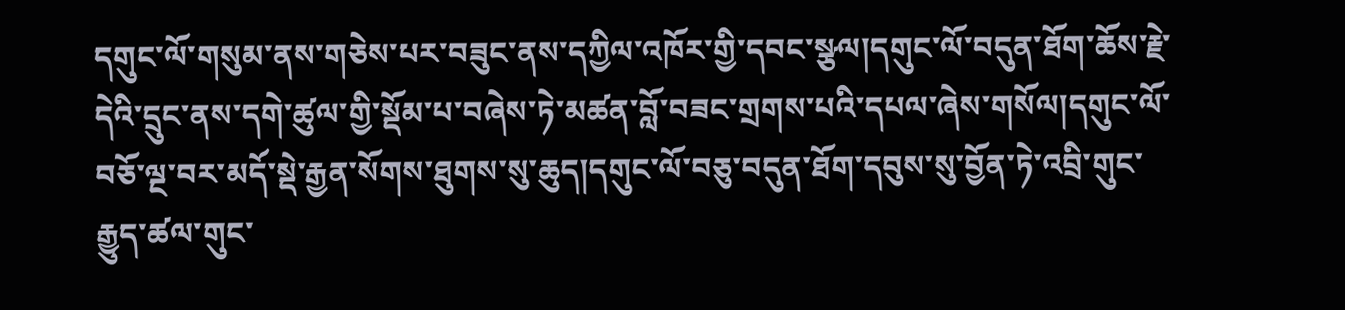དགུང་ལོ་གསུམ་ནས་གཅེས་པར་བཟུང་ནས་དཀྱིལ་འཁོར་གྱི་དབང་སྩལ།དགུང་ལོ་བདུན་ཐོག་ཆོས་རྗེ་དེའི་དྲུང་ནས་དགེ་ཚུལ་གྱི་སྡོམ་པ་བཞེས་ཏེ་མཚན་བློ་བཟང་གྲགས་པའི་དཔལ་ཞེས་གསོལ།དགུང་ལོ་བཅོ་ལྔ་བར་མདོ་སྡེ་རྒྱན་སོགས་ཐུགས་སུ་ཆུད།དགུང་ལོ་བཅུ་བདུན་ཐོག་དབུས་སུ་བྱོན་ཏེ་འབྲི་གུང་རྒྱུད་ཚལ་གུང་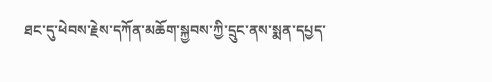ཐང་དུ་ཕེབས་རྗེས་དཀོན་མཆོག་སྐྱབས་ཀྱི་དྲུང་ནས་སྨན་དཔྱད་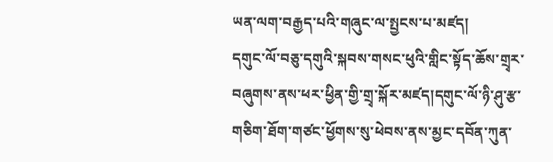ཡན་ལག་བརྒྱད་པའི་གཞུང་ལ་སྤྱངས་པ་མཛད།
དགུང་ལོ་བཅུ་དགུའི་སྐབས་གསང་ཕུའི་གླིང་སྟོད་ཆོས་གྲྭར་བཞུགས་ནས་ཕར་ཕྱིན་གྱི་གྲྭ་སྐོར་མཛད།དགུང་ལོ་ཉི་ཤུ་རྩ་གཅིག་ཐོག་གཙང་ཕྱོགས་སུ་ཕེབས་ནས་མྱང་དབོན་ཀུན་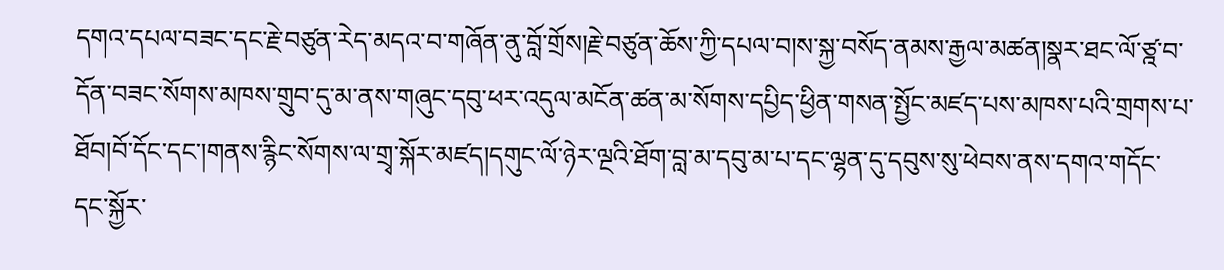དགའ་དཔལ་བཟང་དང་རྗེ་བཙུན་རེད་མདའ་བ་གཞོན་ནུ་བློ་གྲོས།རྗེ་བཙུན་ཆོས་ཀྱི་དཔལ་བ།ས་སྐྱ་བསོད་ནམས་རྒྱལ་མཚན།སྣར་ཐང་ལོ་ཙྰ་བ་དོན་བཟང་སོགས་མཁས་གྲུབ་དུ་མ་ནས་གཞུང་དབུ་ཕར་འདུལ་མངོན་ཚན་མ་སོགས་དཔྱིད་ཕྱིན་གསན་སྤྱོང་མཛད་པས་མཁས་པའི་གྲགས་པ་ཐོབ།བོ་དོང་དང་།གནས་རྙིང་སོགས་ལ་གྲྭ་སྐོར་མཛད།དགུང་ལོ་ཉེར་ལྔའི་ཐོག་བླ་མ་དབུ་མ་པ་དང་ལྷན་དུ་དབུས་སུ་ཕེབས་ནས་དགའ་གདོང་དང་སྐྱོར་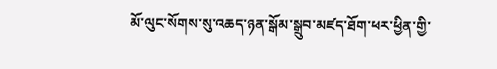མོ་ལུང་སོགས་སུ་འཆད་ཉན་སྒོམ་སྒྲུབ་མཛད་ཐོག་ཕར་ཕྱིན་གྱི་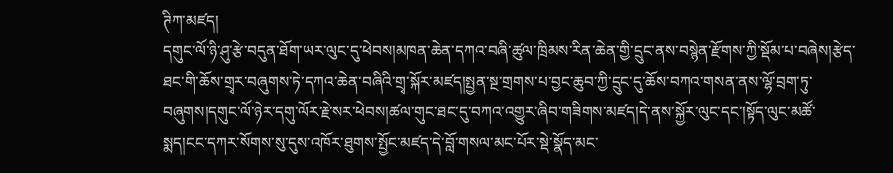ཊིཀ་མཛད།
དགུང་ལོ་ཉི་ཤུ་རྩེ་བདུན་ཐོག་ཡར་ལུང་དུ་ཕེབས།མཁན་ཆེན་དཀའ་བཞི་ཚུལ་ཁྲིམས་རིན་ཆེན་གྱི་དྲུང་ནས་བསྙེན་རྫོགས་ཀྱི་སྡོམ་པ་བཞེས།རྩེད་ཐང་གི་ཆོས་གྲྭར་བཞུགས་ཏེ་དཀའ་ཆེན་བཞིའི་གྲྭ་སྐོར་མཛད།སྤྱན་སྔ་གྲགས་པ་བྱང་ཆུབ་ཀྱི་དྲུང་དུ་ཆོས་བཀའ་གསན་ནས་ལྷོ་བྲག་ཏུ་བཞུགས།དགུང་ལོ་ཉེར་དགུ་ལོར་རྗེ་སར་ཕེབས།ཚལ་གུང་ཐང་དུ་བཀའ་འགྱུར་ཞིབ་གཟིགས་མཛད།དེ་ནས་སྐྱོར་ལུང་དང་།སྟོད་ལུང་མཚོ་སྨད།ངང་དཀར་སོགས་སུ་དུས་འཁོར་ཐུགས་སྤྱོང་མཛད་དེ་བློ་གསལ་མང་པོར་སྡེ་སྣོད་མང་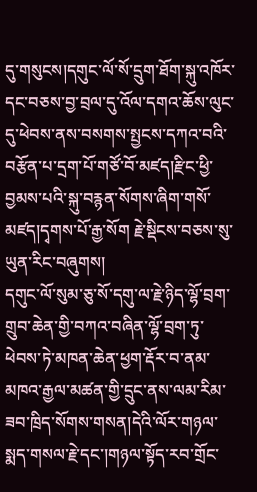དུ་གསུངས།དགུང་ལོ་སོ་དྲུག་ཐོག་སྐུ་འཁོར་དང་བཅས་བྱ་བྲལ་དུ་འོལ་དགའ་ཆོས་ལུང་དུ་ཕེབས་ནས་བསགས་སྤྱངས་དཀའ་བའི་བརྩོན་པ་དྲག་པོ་གཙོ་བོ་མཛད།རྫིང་ཕྱི་བྱམས་པའི་སྐུ་བརྙན་སོགས་ཞིག་གསོ་མཛད།དྭགས་པོ་རྒྱ་སོག རྗེ་སྡིངས་བཅས་སུ་ཡུན་རིང་བཞུགས།
དགུང་ལོ་སུམ་ཅུ་སོ་དགུ་ལ་རྗེ་ཉིད་ལྷོ་བྲག་གྲུབ་ཆེན་གྱི་བཀའ་བཞིན་ལྷོ་བྲག་ཏུ་ཕེབས་ཏེ་མཁན་ཆེན་ཕྱག་རྡོར་བ་ནམ་མཁའ་རྒྱལ་མཚན་གྱི་དྲུང་ནས་ལམ་རིམ་ཟབ་ཁྲིད་སོགས་གསན།དེའི་ལོར་གཉལ་སྨད་གསལ་རྗེ་དང་།གཉལ་སྟོད་རབ་གྲོང་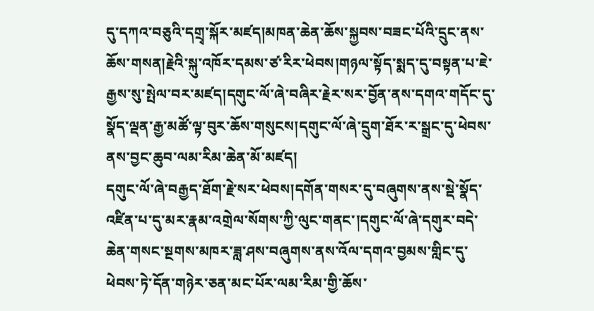དུ་དཀའ་བཅུའི་དགྲྭ་སྐོར་མཛད།མཁན་ཆེན་ཆོས་སྐྱབས་བཟང་པོའི་དྲུང་ནས་ཆོས་གསན།རྗེའི་སྐུ་འཁོར་དམས་ཙ་རིར་ཕེབས།གཉལ་སྟོད་སྨད་དུ་བསྟན་པ་ཇེ་རྒྱས་སུ་སྤེལ་བར་མཛད།དགུང་ལོ་ཞེ་བཞིར་རྗེར་སར་བྱོན་ནས་དགའ་གདོང་དུ་སྣོད་ལྡན་རྒྱ་མཚོ་ལྟ་བུར་ཆོས་གསུངས།དགུང་ལོ་ཞེ་དྲུག་ཐོར་ར་སྒྲང་དུ་ཕེབས་ནས་བྱང་ཆུབ་ལམ་རིམ་ཆེན་མོ་མཛད།
དགུང་ལོ་ཞེ་བརྒྱད་ཐོག་རྗེ་སར་ཕེབས།དགོན་གསར་དུ་བཞུགས་ནས་སྡེ་སྣོད་འཛིན་པ་དུ་མར་རྣམ་འགྲེལ་སོགས་ཀྱི་ལུང་གནང་།དགུང་ལོ་ཞེ་དགུར་བདེ་ཆེན་གསང་སྔགས་མཁར་ཟླ་ཤས་བཞུགས་ནས་འོལ་དགའ་བྱམས་གླིང་དུ་ཕེབས་ཏེ་དོན་གཉེར་ཅན་མང་པོར་ལམ་རིམ་གྱི་ཆོས་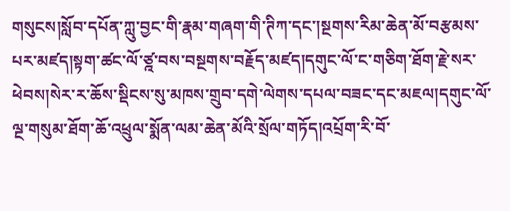གསུངས།སློབ་དཔོན་ཀླུ་བྱང་གི་རྣམ་གཞག་གི་ཊིཀ་དང་།སྔགས་རིམ་ཆེན་མོ་བརྩམས་པར་མཛད།སྟག་ཚང་ལོ་ཙྰ་བས་བསྔགས་བརྗོད་མཛད།དགུང་ལོ་ང་གཅིག་ཐོག་རྗེ་སར་ཕེབས།སེར་ར་ཆོས་སྡིངས་སུ་མཁས་གྲུབ་དགེ་ལེགས་དཔལ་བཟང་དང་མཇལ།དགུང་ལོ་ལྔ་གསུམ་ཐོག་ཆོ་འཕྲུལ་སྨོན་ལམ་ཆེན་མོའི་སྲོལ་གཏོད།འཔྲོག་རི་བོ་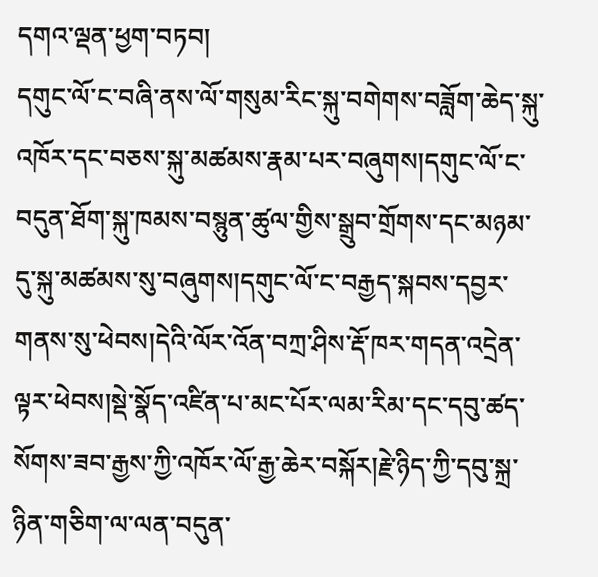དགའ་ལྡན་ཕྱག་བཏབ།
དགུང་ལོ་ང་བཞི་ནས་ལོ་གསུམ་རིང་སྐུ་བགེགས་བཟློག་ཆེད་སྐུ་འཁོར་དང་བཅས་སྐུ་མཚམས་རྣམ་པར་བཞུགས།དགུང་ལོ་ང་བདུན་ཐོག་སྐུ་ཁམས་བསྙུན་ཚུལ་གྱིས་སྒྲུབ་གྲོགས་དང་མཉམ་དུ་སྐུ་མཚམས་སུ་བཞུགས།དགུང་ལོ་ང་བརྒྱད་སྐབས་དབྱར་གནས་སུ་ཕེབས།དེའི་ལོར་འོན་བཀྲ་ཤིས་རྡོ་ཁར་གདན་འདྲེན་ལྟར་ཕེབས།སྡེ་སྣོད་འཛིན་པ་མང་པོར་ལམ་རིམ་དང་དབུ་ཚད་སོགས་ཟབ་རྒྱས་ཀྱི་འཁོར་ལོ་རྒྱ་ཆེར་བསྐོར།རྗེ་ཉིད་ཀྱི་དབུ་སྐྲ་ཉིན་གཅིག་ལ་ལན་བདུན་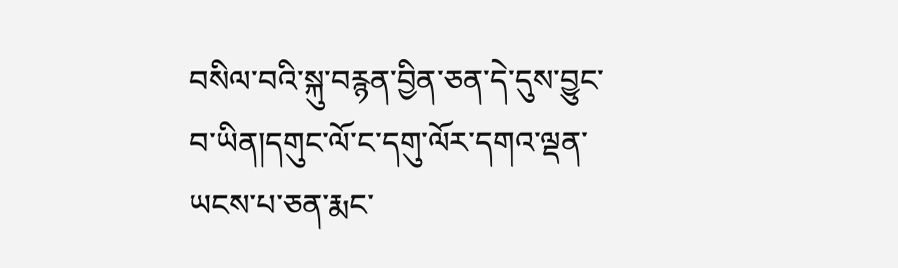བསིལ་བའི་སྐུ་བརྙན་བྱིན་ཅན་དེ་དུས་བྱུང་བ་ཡིན།དགུང་ལོ་ང་དགུ་ལོར་དགའ་ལྡན་ཡངས་པ་ཅན་རྨང་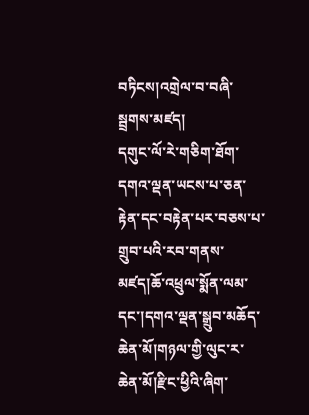བཏིངས།འགྲེལ་བ་བཞི་སྦྲགས་མཛད།
དགུང་ལོ་རེ་གཅིག་ཐོག་དགའ་ལྡན་ཡངས་པ་ཅན་རྟེན་དང་བརྟེན་པར་བཅས་པ་གྲུབ་པའི་རབ་གནས་མཛད།ཆོ་འཕྲུལ་སྨོན་ལམ་དང་།དགའ་ལྡན་སྒྲུབ་མཆོད་ཆེན་མོ།གཉལ་གྱི་ལུང་ར་ཆེན་མོ།རྫིང་ཕྱིའི་ཞིག་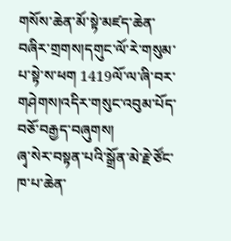གསོས་ཆེན་མོ་སྟེ་མཛད་ཆེན་བཞིར་གྲགས།དགུང་ལོ་རེ་གསུམ་པ་སྟེ་ས་ཕག 1419ལོ་ལ་ཞི་བར་གཤེགས།འདིར་གསུང་འབུམ་པོད་བཅོ་བརྒྱད་བཞུགས།
ཞྭ་སེར་བསྟན་པའི་སྒྲོན་མེ་རྗེ་ཙོང་ཁ་པ་ཆེན་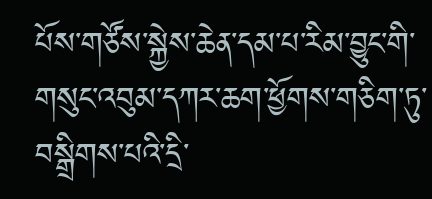པོས་གཙོས་སྐྱེས་ཆེན་དམ་པ་རིམ་བྱུང་གི་གསུང་འབུམ་དཀར་ཆག་ཕྱོགས་གཅིག་ཏུ་བསྒྲིགས་པའི་དྲི་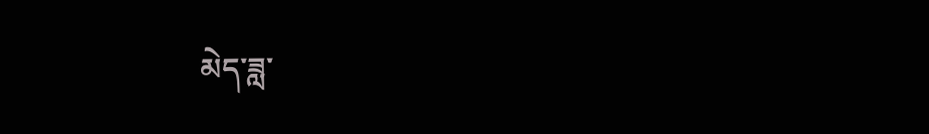མེད་ཟླ་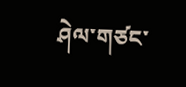ཤེལ་གཙང་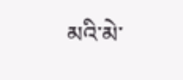མའི་མེ་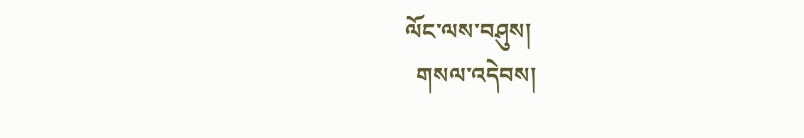ལོང་ལས་བཤུས།
  གསལ་འདེབས།